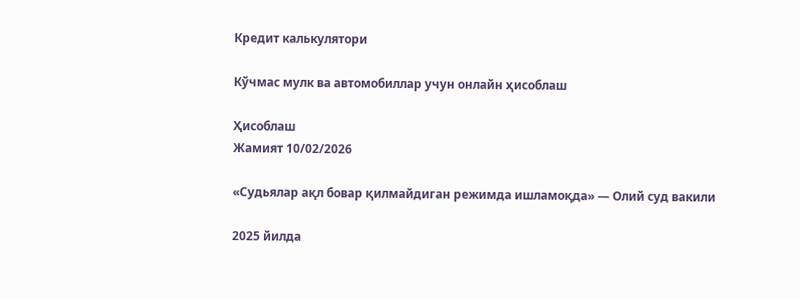Кредит калькулятори

Кўчмас мулк ва автомобиллар учун онлайн ҳисоблаш

Ҳисоблаш
Жамият 10/02/2026

«Судьялар ақл бовар қилмайдиган режимда ишламоқда» — Олий суд вакили

2025 йилда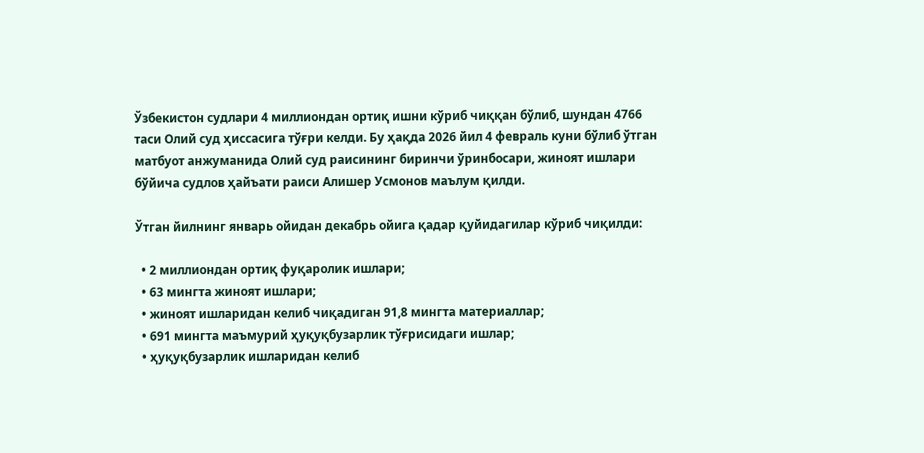Ўзбекистон судлари 4 миллиондан ортиқ ишни кўриб чиққан бўлиб, шундан 4766 таси Олий суд ҳиссасига тўғри келди. Бу ҳақда 2026 йил 4 февраль куни бўлиб ўтган матбуот анжуманида Олий суд раисининг биринчи ўринбосари, жиноят ишлари бўйича судлов ҳайъати раиси Алишер Усмонов маълум қилди.

Ўтган йилнинг январь ойидан декабрь ойига қадар қуйидагилар кўриб чиқилди:

  • 2 миллиондан ортиқ фуқаролик ишлари;
  • 63 мингта жиноят ишлари;
  • жиноят ишларидан келиб чиқадиган 91,8 мингта материаллар;
  • 691 мингта маъмурий ҳуқуқбузарлик тўғрисидаги ишлар;
  • ҳуқуқбузарлик ишларидан келиб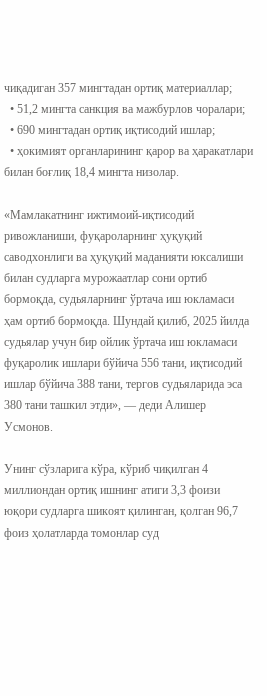чиқадиган 357 мингтадан ортиқ материаллар;
  • 51,2 мингта санкция ва мажбурлов чоралари;
  • 690 мингтадан ортиқ иқтисодий ишлар;
  • ҳокимият органларининг қарор ва ҳаракатлари билан боғлиқ 18,4 мингта низолар.

«Мамлакатнинг ижтимоий-иқтисодий ривожланиши, фуқароларнинг ҳуқуқий саводхонлиги ва ҳуқуқий маданияти юксалиши билан судларга мурожаатлар сони ортиб бормоқда, судьяларнинг ўртача иш юкламаси ҳам ортиб бормоқда. Шундай қилиб, 2025 йилда судьялар учун бир ойлик ўртача иш юкламаси фуқаролик ишлари бўйича 556 тани, иқтисодий ишлар бўйича 388 тани, тергов судьяларида эса 380 тани ташкил этди», — деди Алишер Усмонов.

Унинг сўзларига кўра, кўриб чиқилган 4 миллиондан ортиқ ишнинг атиги 3,3 фоизи юқори судларга шикоят қилинган, қолган 96,7 фоиз ҳолатларда томонлар суд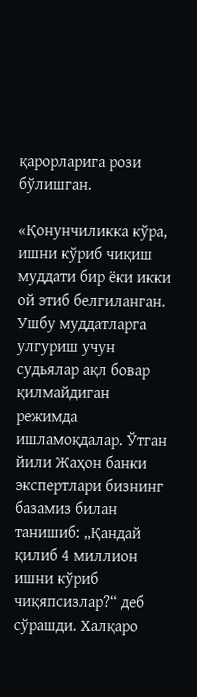қарорларига рози бўлишган.

«Қонунчиликка кўра, ишни кўриб чиқиш муддати бир ёки икки ой этиб белгиланган. Ушбу муддатларга улгуриш учун судьялар ақл бовар қилмайдиган режимда ишламоқдалар. Ўтган йили Жаҳон банки экспертлари бизнинг базамиз билан танишиб: „Қандай қилиб 4 миллион ишни кўриб чиқяпсизлар?“ деб сўрашди. Халқаро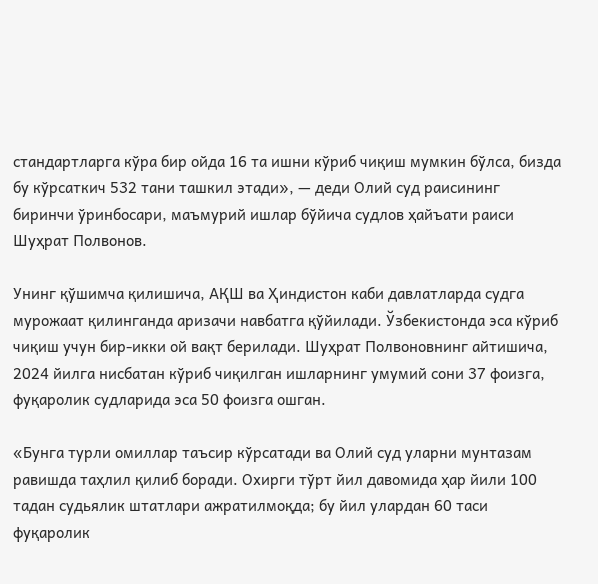стандартларга кўра бир ойда 16 та ишни кўриб чиқиш мумкин бўлса, бизда бу кўрсаткич 532 тани ташкил этади», — деди Олий суд раисининг биринчи ўринбосари, маъмурий ишлар бўйича судлов ҳайъати раиси Шуҳрат Полвонов.

Унинг қўшимча қилишича, АҚШ ва Ҳиндистон каби давлатларда судга мурожаат қилинганда аризачи навбатга қўйилади. Ўзбекистонда эса кўриб чиқиш учун бир-икки ой вақт берилади. Шуҳрат Полвоновнинг айтишича, 2024 йилга нисбатан кўриб чиқилган ишларнинг умумий сони 37 фоизга, фуқаролик судларида эса 50 фоизга ошган.

«Бунга турли омиллар таъсир кўрсатади ва Олий суд уларни мунтазам равишда таҳлил қилиб боради. Охирги тўрт йил давомида ҳар йили 100 тадан судьялик штатлари ажратилмоқда; бу йил улардан 60 таси фуқаролик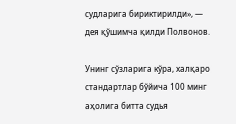судларига бириктирилди», — дея қўшимча қилди Полвонов.

Унинг сўзларига кўра, халқаро стандартлар бўйича 100 минг аҳолига битта судья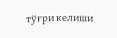тўғри келиши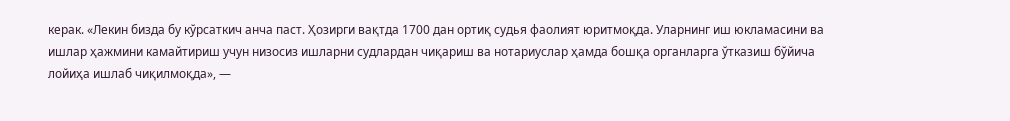керак. «Лекин бизда бу кўрсаткич анча паст. Ҳозирги вақтда 1700 дан ортиқ судья фаолият юритмоқда. Уларнинг иш юкламасини ва ишлар ҳажмини камайтириш учун низосиз ишларни судлардан чиқариш ва нотариуслар ҳамда бошқа органларга ўтказиш бўйича лойиҳа ишлаб чиқилмоқда», —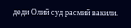деди Олий суд расмий вакили.